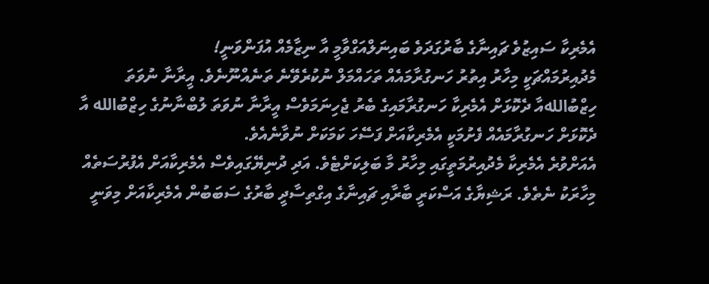އެމެރިކާ ސައިޒުވެ ޗައިނާގެ ބާރުގަދަވެ ބައިނަލްއަގްވާމީ އާ ނިޒާމެއް އުފަންވަނީ!
މެދުއިރުމައްޗަކީ މިހާރު އިތުރު ހަނގުރާމައެއް ތަހައްމަލް ނުކުރެވޭނެ ތަނެއްނޫނެވެ. އީރާނާ ނުވަތަ ހިޒްބުاللهއާ ދެކޮޅަށް އެމެރިކާ ހަނގުރާމައިގެ ބެރު ޖެހިނަމަވެސް އީރާނާ ނުވަތަ ލުބްނާނުގެ ހިޒްބުالله އާ ދެކޮޅަށް ހަނގުރާމައެއް ފެށުމަކީ އެމެރިކާއަށް ފަސޭހަ ކަމަކަށް ނުވާނެއެވެ.
އެއަށްވުރެ އެމެރިކާ މެދުއިރުމަތީގައި މިހާރު މާ ބަލިކަށްޓެވެ. އަދި ދުނިޔޭގައިވެސް އެމެރިކާއަށް އެފުރުސަތެއް މިހާރަކު ނެތެވެ. ރަޝިޔާގެ އަސްކަރީ ބާރާއި ޗައިނާގެ އިގްތިސާދީ ބާރުގެ ސަބަބުން އެމެރިކާއަށް މިވަނީ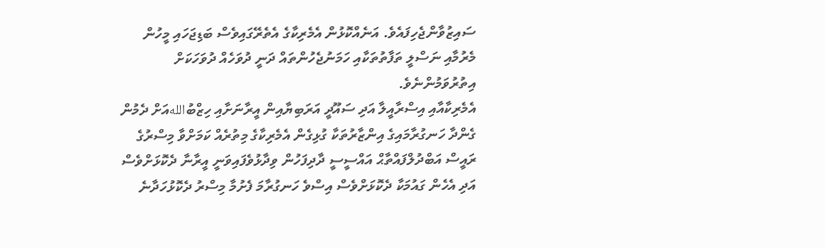ސައިޒުވާންޖެހިފައެވެ. އަނެއްކޮޅުން އެމެރިކާގެ އެތެރޭގައިވެސް ބަޑިޖަހައި މީހުން މެރުމާއި ނަސްލީ ތަފާތުތަކާއި ހަމަނުޖެހުންތައް ދަނީ ދުވަހެއް ދުވަހަކަށް އިތުރުވަމުންނެވެ.
އެމެރިކާއާއި އިސްރާއީލާ އަދި ސައޫދީ އަރަބިޔާއިން އީރާނަށާއި ހިޒްބުاللهއަށް ދެމުން ގެންދާ ހަނގުރާމައިގެ އިންޒާރުތަކާ ގުޅިގެން އެމެރިކާގެ މިތުރެއް ކަމަށްވާ މިސްރުގެ ރައީސް އަބްދުލްފައްތާޙް އައްސީސީ ދާދިފަހުން ވިދާޅުވެފައިވަނީ އީރާނާ ދެކޮޅަށްވެސް އަދި އެހެން ގައުމަކާ ދެކޮޅަށްވެސް އިސްވެ ހަނގުރާމަ ފެށުމާ މިސްރު ދެކޮޅުހަދާނެ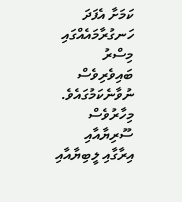ކަމަށާ އެފަދަ ހަނގުރާމައެއްގައި މިސްރު ބައިވެރިވެސް ނުވާނެކަމުގައެވެ. މިހާރުވެސް ސޫރިޔާއާއި އިރާގާއި ލީބިޔާއާއި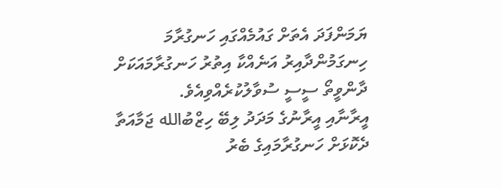ޔަމަންފަދަ އެތަށް ގައުމެއްގައި ހަނގުރާމަ ހިނގަމުންދާއިރު އަނެއްކާ އިތުރު ހަނގުރާމައަކަށް ދާންވީތޯ ސީސީ ސުވާލުކުރެއްވިއެވެ.
އީރާނާއި އީރާނުގެ މަދަދު ލިބޭ ހިޒްބުالله ޖަމާއަތާ ދެކޮޅަށް ހަނގުރާމައިގެ ބެރު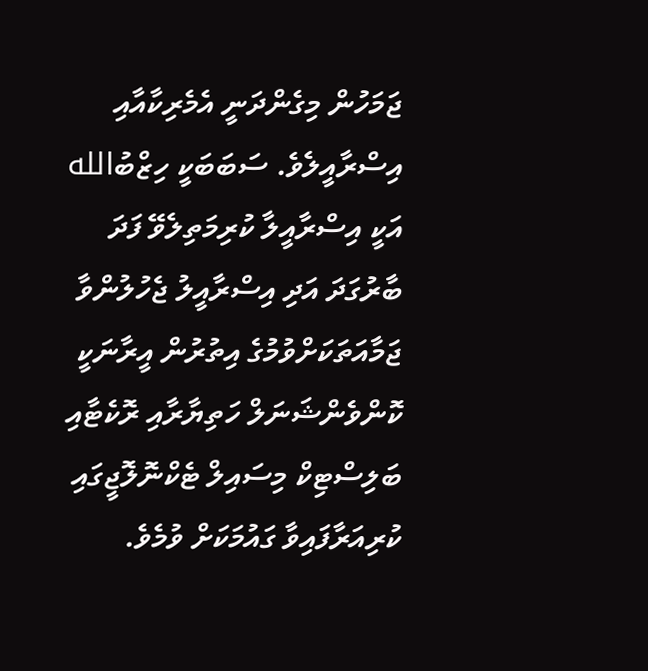ޖަމަހުން މިގެންދަނީ އެމެރިކާއާއި އިސްރާއީލެވެ. ސަބަބަކީ ހިޒްބުالله އަކީ އިސްރާއީލާ ކުރިމަތިލެވޭ ފަދަ ބާރުގަދަ އަދި އިސްރާއީލު ޖެހުލުންވާ ޖަމާއަތަކަށްވުމުގެ އިތުރުން އީރާނަކީ ކޮންވެންޝަނަލް ހަތިޔާރާއި ރޮކެޓާއި ބަލިސްޓިކް މިސައިލް ޓެކްނޮލޮޖީގައި ކުރިއަރާފައިވާ ގައުމަކަށް ވުމެވެ.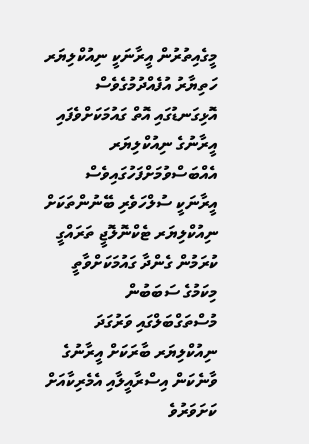މީގެއިތުރުން އީރާނަކީ ނިއުކްލިޔަރ ހަތިޔާރު އުފެއްދުމުގެވެސް އޮޅިގަނޑުގައި އޮތް ގައުމަކަށްވެފައި އީރާނުގެ ނިއުކްލިޔަރ އެއްބަސްވުމަށްފަހުގައިވެސް އީރާނަކީ ސުލްހަވެރި ބޭނުންތަކަށް ނިއުކްލިޔަރ ޓެކްނޮލޮޖީ ތަރައްގީ ކުރަމުން ގެންދާ ގައުމަކަށްވާތީ މިކަމުގެ ސަބަބުން މުސްތަގްބަލްގައި ވަރުގަދަ ނިއުކްލިޔަރ ބާރަކަށް އީރާނުގެ ވާނެކަން އިސްރާއީލާއި އެމެރިކާއަށް ކަށަވަރުވެ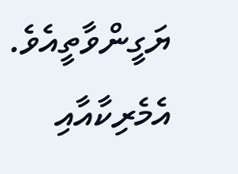ޔަގީންވާތީއެވެ.
އެމެރިކާއާއި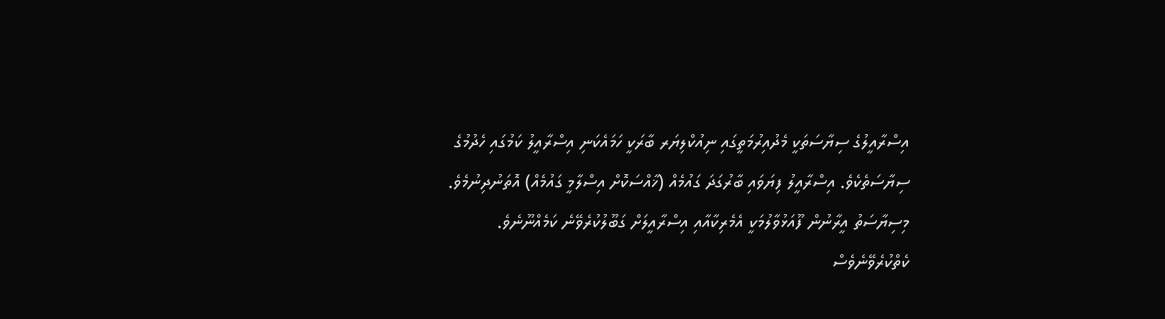އިސްރާއީލުގެ ސިޔާސަތަކީ މެދުއިރުމަތީގައި ނިއުކްލިޔަރ ބާރަކީ ހަމައެކަނި އިސްރާއީލު ކަމުގައި ހެދުމުގެ ސިޔާސަތެކެވެ. އިސްރާއީލު ފިޔަވައި ބާރުގަދަ ގައުމެއް (ޚާއްސަކޮށް އިސްލާމީ ގައުމެއް) އޮތަނުދިނުމެވެ. މިސިޔާސަތު އީރާނުން ފޫއަޅުވާލުމަކީ އެމެރިކާއާއި އިސްރާއީލަށް ގަބޫލުކުރެވޭނެ ކަމެއްނޫނެވެ. ކެތްކުރެވޭނެވެސް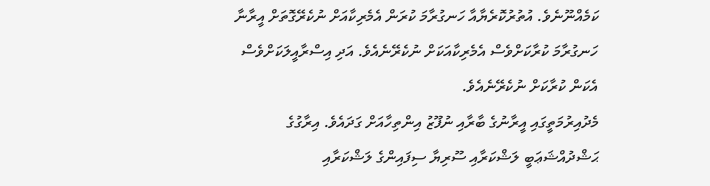ކަމެއްނޫނެވެ. އުތުރުކޮރެޔާއާ ހަނގުރާމަ ކުރަން އެމެރިކާއަށް ނުކެރޭގޮތަށް އީރާނާ ހަނގުރާމަ ކުރާކަށްވެސް އެމެރިކާއަކަށް ނުކެރޭނެއެވެ. އަދި އިސްރާއީލަކަށްވެސް އެކަން ކުރާކަށް ނުކެރޭނެއެވެ.
މެދުއިރުމަތީގައި އީރާނުގެ ބާރާއި ނުފޫޒު އިންތިހާއަށް ގަދައެވެ. އިރާގުގެ ޙަޝްދުއްޝަޢަބީ ލަޝްކަރާއި ސޫރިޔާ ސިފައިންގެ ލަޝްކަރާއި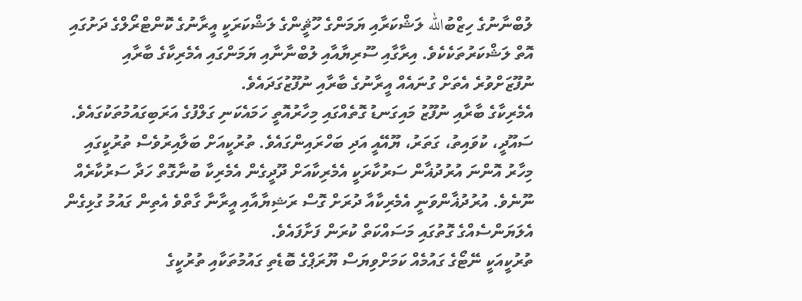ލުބްނާނުގެ ހިޒްބުالله ލަޝްކަރާއި ޔަމަންގެ ހޫޘީންގެ ލަޝްކަރަކީ އީރާނުގެ ކޮންޓްރޯލްގެ ދަށުގައި އޮތް ލަޝްކަރުތަކެކެވެ. އިރާގާއި ސޫރިޔާއާއި ލުބްނާނާއި ޔަމަންގައި އެމެރިކާގެ ބާރާއި ނުފޫޒަށްވުރެ އެތަށް ގުނައެއް އީރާނުގެ ބާރާއި ނުފޫޒުގަދައެވެ.
އެމެރިކާގެ ބާރާއި ނުފޫޒު މައިގަނޑު ގޮތެއްގައި މިހާރުއޮތީ ހަމައެކަނި ގަލްފުގެ އަރަބިގައުމުތަކުގައެވެ. ސައޫދީ، ކުވައިތު، ގަތަރު، ޔޫއޭއީ އަދި ބަހްރައިންގައެވެ. ތުރުކީއަށް ބަލާއިރުވެސް ތުރުކީގައި މިހާރު އޮންނަ އުރުދުޣާން ސަރުކާރަކީ އެމެރިކާއަށް ދޫދީގެން އެމެރިކާ ބުނާގޮތް ހަދާ ސަރުކާރެއް ނޫނެވެ. އުރުދުޣާންވަނީ އެމެރިކާއާ ދުރަށް ގޮސް ރަޝިޔާއާއި އީރާނާ ގާތްވެ އެތިން ގައުމު ގުޅިގެން އެލަޔަންސެއްގެ ގޮތުގައި މަސައްކަތް ކުރަން ފަށާފައެވެ.
ތުރުކީއަކީ ނޭޓޯގެ ގައުމެއް ކަމަށްވިޔަސް ޔޫރަޕްގެ ބޮޑެތި ގައުމުތަކާއި ތުރުކީގެ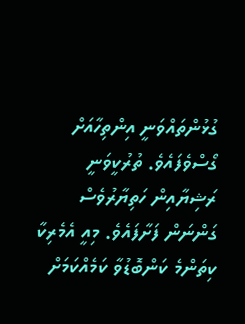ގުޅުންތައްވަނީ އިންތިހާއަށް ގޯސްވެފައެވެ. ތުރުކީވަނީ ރަޝިޔާއިން ހަތިޔާރުވެސް ގަންނަން ފަށާފައެވެ. މިއީ އެމެރިކާ ކިތަންމެ ކަންބޮޑުވާ ކަމެއްކަމަށް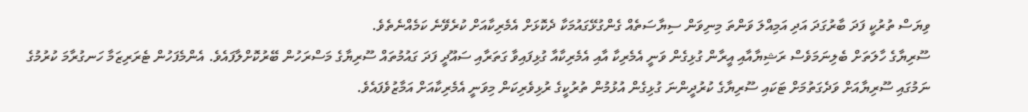ވިޔަސް ތުރުކީ ފަދަ ބާރުގަދަ އަދި އަމިއްލަ ވަންތަ މިނިވަން ސިޔާސަތެއް ގެންގުޅޭގައުމަކާ ދެކޮޅަށް އެމެރިކާއަށް ކުރެވޭނެ ކަމެއްނެތެވެ.
ސޫރިޔާގެ ހާލަތަށް ބެލިނަމަވެސް ރަޝިޔާއާއި އީރާން ގުޅިގެން ވަނީ އެމެރިކާ އާއި އެމެރިކާއާ ގުޅިފައިވާ ގަތަރާއި ސައޫދީ ފަދަ ގައުމުތައް ސޫރިޔާގެ މަސްރަހުން ބޭރުކޮށްލާފައެވެ. އެންމެފަހުން ޓެރަރިޒަމާ ހަނގުރާމަ ކުރުމުގެ ނަމުގައި ސޫރިޔާއަށް ވަދެގަތުމަށް ޓަކައި ސޫރިޔާގެ ކުރުދީންނަ ގުޅިގެން އުޅުމުން ތުރުކީގެ ރުޅިވެރިކަން މިވަނީ އެމެރިކާއަށް އަމާޒުވެފައެވެ.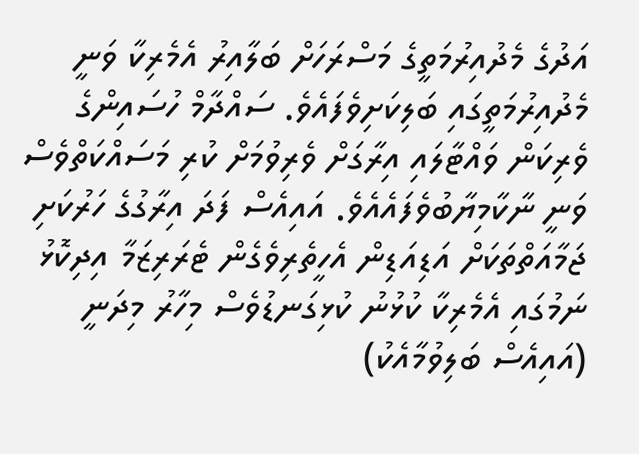އަދުގެ މެދުއިރުމަތީގެ މަސްރަހަށް ބަލާއިރު އެމެރިކާ ވަނީ މެދުއިރުމަތީގައި ބަލިކަށިވެފައެވެ. ސައްދާމް ހުސައިންގެ ވެރިކަން ވައްޓާލައި އިރާގަށް ވެރިވުމަށް ކުރި މަސައްކަތްވެސް ވަނީ ނާކާމިޔާބުވެފައެއެވެ. އައިއެސް ފަދަ އިރާގުގެ ހަރުކަށި ޖަމާއަތްތަކަށް އަޑިއަޑިން އެހީތެރިވެގެން ޓެރަރިޒަމާ އިދިކޮޅު ނަމުގައި އެމެރިކާ ކުޅުނު ކުޅިގަނޑުވެސް މިހާރު މިދަނީ (އައިއެސް ބަލިވުމާއެކު)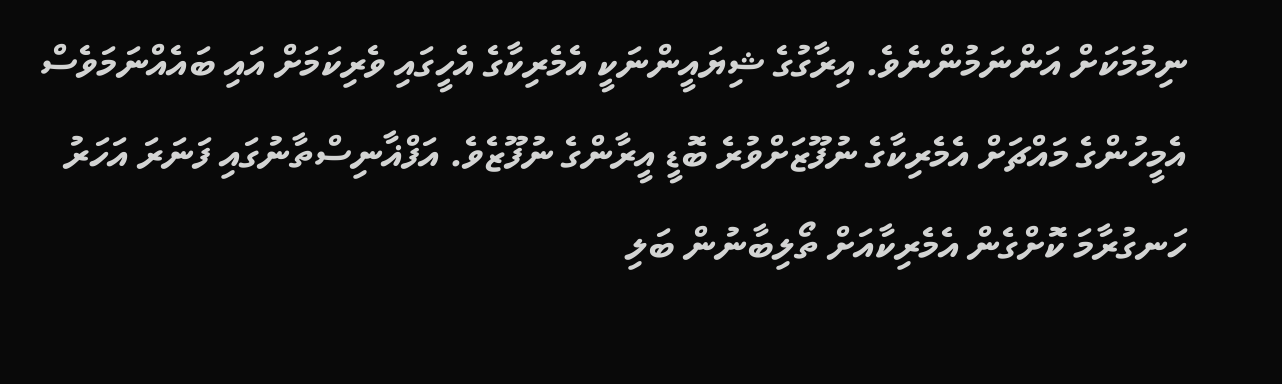ނިމުމަކަށް އަންނަމުންނެވެ. އިރާގުގެ ޝިޔައީންނަކީ އެމެރިކާގެ އެހީގައި ވެރިކަމަށް އައި ބައެއްނަމަވެސް އެމީހުންގެ މައްޗަށް އެމެރިކާގެ ނުފޫޒަށްވުރެ ބޮޑީ އީރާންގެ ނުފޫޒެވެ. އަފްޣާނިސްތާނުގައި ފަނަރަ އަހަރު ހަނގުރާމަ ކޮށްގެން އެމެރިކާއަށް ތޯލިބާނުން ބަލި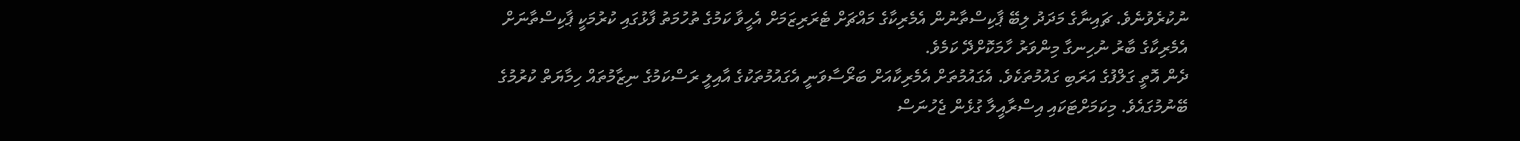ނުކުރެވުނެވެ. ޗައިނާގެ މަދަދު ލިބޭ ޕާކިސްތާނުން އެމެރިކާގެ މައްޗަށް ޓެރަރިޒަމަށް އެހީވާ ކަމުގެ ތުހުމަތު ފާޅުގައި ކުރުމަކީ ޕާކިސްތާނަށް އެމެރިކާގެ ބާރު ނުހިނގާ މިންވަރު ހާމަކޮށްދޭ ކަމެވެ.
ދެން އޮތީ ގަލްފުގެ އަރަބި ގައުމުތަކެވެ. އެގައުމުތަށް އެމެރިކާއަށް ބަރޯސާވަނީ އެގައުމުތަކުގެ އާއިލީ ރަސްކަމުގެ ނިޒާމުތައް ހިމާޔަތް ކުރުމުގެ ބޭނުމުގައެވެ. މިކަމަށްޓަކައި އިސްރާއީލާ ގުޅެން ޖެހުނަސް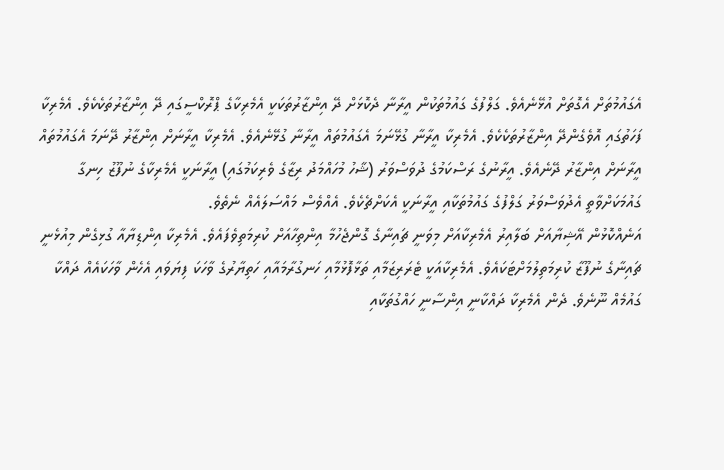އެގައުމުތަށް އެގޮތަށް އުޅޭނެއެވެ. ގަލްފުގެ ގައުމުތަކުން އީރާނާ ދެކޮޅަށް ދޭ އިންޒާރުތަކަކީ އެމެރިކާގެ ޕްރޮކްސީގައި ދޭ އިންޒާރުތަކެކެވެ. އެމެރިކާ ފަހަތުގައި އޮވެގެންދޭ އިންޒާރުތަކެކެވެ. އެމެރިކާ އީރާނާ ގުޅޭނަމަ އެގައުމުތައް އީރާނާ ގުޅޭނެއެވެ. އެމެރިކާ އީރާނަށް އިންޒާރު ދޭނަމަ އެގައުމުތައް އީރާނަށް އިންޒާރު ދޭނެއެވެ. އީރާނުގެ ރަސްކަމުގެ ދުވަސްވަރު (ޝާހު މުހައްމަދު ރިޒާގެ ވެރިކަމުގައި) އީރާނަކީ އެމެރިކާގެ ނުފޫޒު ހިނގާ ގައުމަކަށްވާތީ އެދުވަސްވަރު ގަލްފުގެ ގައުމުތަކާއި އީރާނަކީ އެކަށްޗެކެވެ. އެއްވެސް މައްސަލައެއް ނެތެވެ.
އަނެއްކޮޅުން އޭޝިޔާއަށް ބަލާއިރު އެމެރިކާއަށް މިވަނީ ޗައިނާގެ ގޮންޖެހުމާ އިންތިހާއަށް ކުރިމަތިވެފައެވެ. އެމެރިކާ އިންޑިޔާއާ ގުޅިގެން މިއުޅެނީ ޗައިނާގެ ނުފޫޒާ ކުރިމަތިލުމަށްޓަކައެވެ. އެމެރިކާއަކީ ޓެރަރިޒަމާއި ތަޅާފޮޅުމާއި ހަނގުރާމައާއި ހަތިޔާރުގެ ވާހަކަ ފިޔަވައި އެހެން ވާހަކައެއް ދައްކާ ގައުމެއް ނޫނެވެ. ދެން އެމެރިކާ ދައްކާނީ އިންސާނީ ހައްގުތަކާއި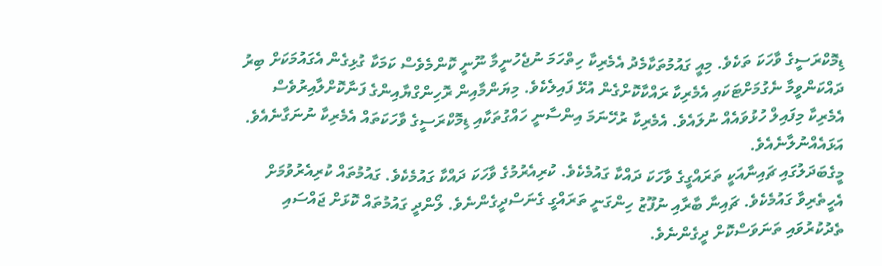ޑިމޮކްރަސީގެ ވާހަކަ ތަކެވެ. މިއީ ގައުމުތަކާމެދު އެމެރިކާ ހިތްހަމަ ނުޖެހުނީމާ ނޫނީ ކޮންމެވެސް ކަމަކާ ގުޅިގެން އެގައުމަކަށް ބިރު ދައްކަންވީމާ ނެގުމަށްޓަކައި އެމެރިކާ ރައްކާކޮށްގެން އުޅޭ ފައިލެކެވެ. މިޔަންމާއިން ރޮހިންގްޔާއިންގެ ފަނާކޮށްލާއިރުވެސް އެމެރިކާ މިފައިލް ހުޅުވައެއް ނުލައެވެ. އެމެރިކާ ރުހޭނަމަ އިންސާނީ ހައްގުތަކާއި ޑިމޮކްރަސީގެ ވާހަކަތައް އެމެރިކާ ނުނަގާނެއެވެ. އަޅައެއްނުލާނެއެވެ.
މީގެބަދަލުގައި ޗައިނާއަކީ ތަރައްގީގެ ވާހަކަ ދައްކާ ގައުމެކެވެ. ކުރިއެރުމުގެ ވާހަކަ ދައްކާ ގައުމެކެވެ. ގައުމުތައް ކުރިއެރުވުމަށް އެހީތެރިވާ ގައުމެކެވެ. ޗައިނާ ބާރާއި ނުފޫޒު ހިންގަނީ ތަރައްގީ ގެނަސްދީގެންނެވެ. ލޯންދީ ގައުމުތައް ކޮޅަށް ޖައްސައި ތެދުކުރުވައި ތަނަވަސްކޮށް ދީގެންނެވެ.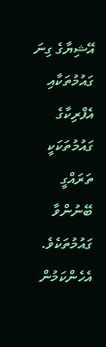އޭޝިޔާގެ ގިނަ ގައުމުތަކާއި އެފްރިކާގެ ގައުމުތަކަކީ ތަރައްގީ ބޭނުންވާ ގައުމުތަކެވެ. އެހެންކަމުން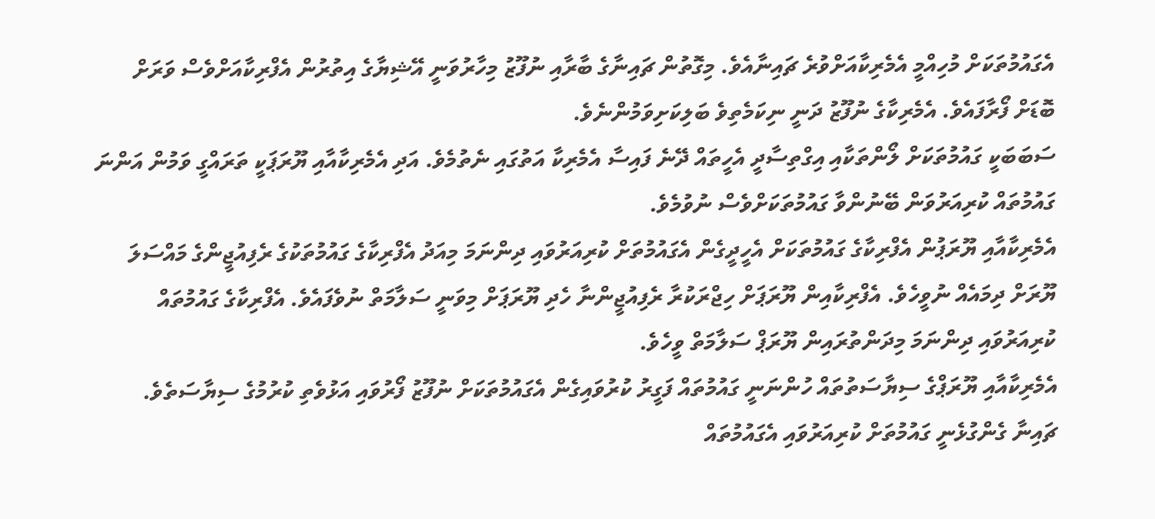އެގައުމުތަކަށް މުހިއްމީ އެމެރިކާއަށްވުރެ ޗައިނާއެވެ. މިގޮތުން ޗައިނާގެ ބާރާއި ނުފޫޒު މިހާރުވަނީ އޭޝިޔާގެ އިތުރުން އެފްރިކާއަށްވެސް ވަރަށް ބޮޑަށް ފޯރާފައެވެ. އެމެރިކާގެ ނުފޫޒު ދަނީ ނިކަމެތިވެ ބަލިކަށިވަމުންނެވެ.
ސަބަބަކީ ގައުމުތަކަށް ލޯންތަކާއި އިގްތިސާދީ އެހީތައް ދޭނެ ފައިސާ އެމެރިކާ އަތުގައި ނެތުމެވެ. އަދި އެމެރިކާއާއި ޔޫރަޕަކީ ތަރައްގީ ވަމުން އަންނަ ގައުމުތައް ކުރިއަރުވަން ބޭނުންވާ ގައުމުތަކަށްވެސް ނުވުމެވެ.
އެމެރިކާއާއި ޔޫރަޕުން އެފްރިކާގެ ގައުމުތަކަށް އެހީދީގެން އެގައުމުތަށް ކުރިއަރުވައި ދިންނަމަ މިއަދު އެފްރިކާގެ ގައުމުތަކުގެ ރެފިއުޖީންގެ މައްސަލަ ޔޫރަށް ދިމައެއް ނުވީހެވެ. އެފްރިކާއިން ޔޫރަޕަށް ހިޖްރަކުރާ ރެފިއުޖީންނާ ހެދި ޔޫރަޕަށް މިވަނީ ސަލާމަތް ނުވެފައެވެ. އެފްރިކާގެ ގައުމުތައް ކުރިއަރުވައި ދިންނަމަ މިދަންތުރައިން ޔޫރަޕް ސަލާމަތް ވީހެވެ.
އެމެރިކާއާއި ޔޫރަޕްގެ ސިޔާސަތުތައް ހުންނަނީ ގައުމުތައް ފަގީރު ކުރުވައިގެން އެގައުމުތަކަށް ނުފޫޒު ފޯރުވައި އަޅުވެތި ކުރުމުގެ ސިޔާސަތެވެ. ޗައިނާ ގެންގުޅެނީ ގައުމުތަށް ކުރިއަރުވައި އެގައުމުތައް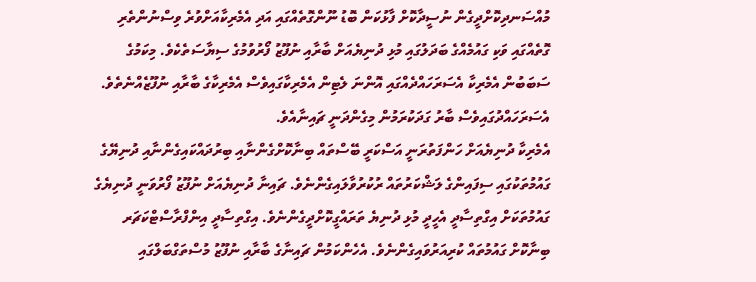މުއްސަނދިކޮށްދީގެން ނުސީދާކޮށް ފާޅުކަން ބޮޑު ނޫންގޮތެއްގައި އަދި އެމެރިކާއަށްވުރެ ވިސްނުންތެރި ގޮތެއްގައި ވަކި ގައުމެއްގެ ބަދަލުގައި މުޅި ދުނިޔެއަށް ބާރާއި ނުފޫޒު ފޯރުވުމުގެ ސިޔާސަތެކެވެ. މިކަމުގެ ސަބަބުން އެމެރިކާ އެސަރަހައްދެއްގައި އޮންނަ ލެޓިން އެމެރިކާގައިވެސް އެމެރިކާގެ ބާރާއި ނުފޫޒެއްނެތެވެ. އެސަރަހައްދުގައިވެސް ބާރު ގަދަކުރަމުން މިގެންދަނީ ޗައިނާއެވެ.
އެމެރިކާ ދުނިޔެއަށް ހަންފަތުރަނީ އަސްކަރީ ބޭސްތައް ބިނާކޮށްގެންނާއި ބިރުދައްކައިގެންނާއި ދުނިޔޭގެ ގައުމުތަކުގައި ސިފައިންގެ ލަޝްކަރުތައް ރުކުރުވާލައިގެންނެވެ. ޗައިނާ ދުނިޔެއަށް ނުފޫޒު ފޯރުވަނީ ދުނިޔެގެ ގައުމުތަކަށް އިގްތިސާދީ އެހީދީ މުޅި ދުނިޔެ ތަރައްގީކޮށްދީގެންނެވެ. އިގްތިސާދީ އިންފްރާސްޓްކަޗަރ ބިނާކޮށް ގައުމުތައް ކުރިއަރުވައިގެންނެވެ. އެހެންކަމުން ޗައިނާގެ ބާރާއި ނުފޫޒު މުސްތަގްބަލްގައި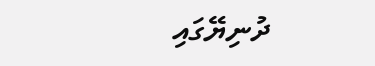ދުނިޔޭގައި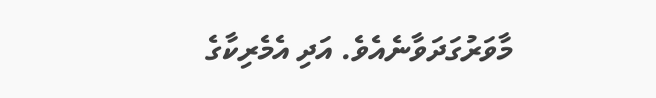މާވަރުގަދަވާނެއެވެ. އަދި އެމެރިކާގެ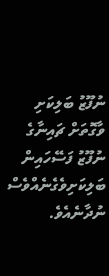ނުފޫޒު ބަލިކަށި ވާގޮތަށް ޗައިނާގެ ނުފޫޒު ފަސޭހައިން ބަލިކަށިވެގެނެއްވެސް ނުދާނެއެވެ.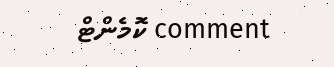comment ކޮމެންޓް